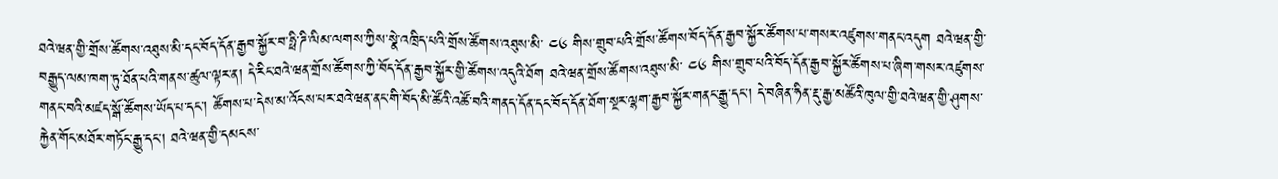ཐའེ་ཝན་གྱི་གྲོས་ཚོགས་འཐུས་མི་དང་བོད་དོན་རྒྱབ་སྐྱོར་བ་ཧྥི་ཌི་ལིམ་ལགས་ཀྱིས་སྣེ་འཁྲིད་པའི་གྲོས་ཚོགས་འཐུས་མི་ ༤༦ གིས་གྲུབ་པའི་གྲོས་ཚོགས་བོད་དོན་རྒྱབ་སྐྱོར་ཚོགས་པ་གསར་འཛུགས་གནང་འདུག ཐའེ་ཝན་གྱི་བརྒྱུད་ལམ་ཁག་ཏུ་ཐོན་པའི་གནས་ཚུལ་ལྟར་ན། དེ་རིང་ཐའེ་ཝན་གྲོས་ཚོགས་ཀྱི་བོད་དོན་རྒྱབ་སྐྱོར་གྱི་ཚོགས་འདུའི་ཐོག ཐའེ་ཝན་གྲོས་ཚོགས་འཐུས་མི་ ༤༦ གིས་གྲུབ་པའི་བོད་དོན་རྒྱབ་སྐྱོར་ཚོགས་པ་ཞིག་གསར་འཛུགས་གནང་བའི་མཛད་སྒོ་ཚོགས་ཡོད་པ་དང་། ཚོགས་པ་དེས་མ་འོངས་པར་ཐའེ་ཝན་ནང་གི་བོད་མི་ཚོའི་འཚོ་བའི་གནད་དོན་དང་བོད་དོན་ཐོག་སྔར་ལྷག་རྒྱབ་སྐྱོར་གནང་རྒྱུ་དང་། དེ་བཞིན་ཧིན་རྡུ་རྒྱ་མཚོའི་ཁུལ་གྱི་ཐའེ་ཝན་གྱི་ཤུགས་རྐྱེན་གོང་མཐོར་གཏོང་རྒྱུ་དང་། ཐའེ་ཝན་གྱི་དམངས་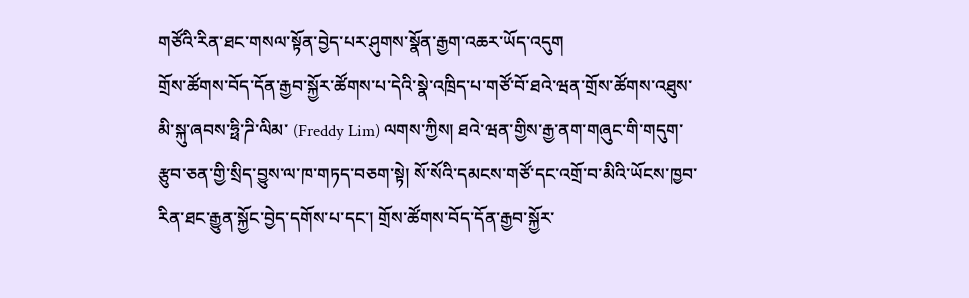གཙོའི་རིན་ཐང་གསལ་སྟོན་བྱེད་པར་ཤུགས་སྣོན་རྒྱག་འཆར་ཡོད་འདུག
གྲོས་ཚོགས་བོད་དོན་རྒྱབ་སྐྱོར་ཚོགས་པ་དེའི་སྣེ་འཁྲིད་པ་གཙོ་བོ་ཐའེ་ཝན་གྲོས་ཚོགས་འཐུས་མི་སྐུ་ཞབས་ཧྥི་ཌི་ལིམ་ (Freddy Lim) ལགས་ཀྱིས། ཐའེ་ཝན་གྱིས་རྒྱ་ནག་གཞུང་གི་གདུག་རྩུབ་ཅན་གྱི་སྲིད་བྱུས་ལ་ཁ་གཏད་བཅག་སྟེ། སོ་སོའི་དམངས་གཙོ་དང་འགྲོ་བ་མིའི་ཡོངས་ཁྱབ་རིན་ཐང་རྒྱུན་སྐྱོང་བྱེད་དགོས་པ་དང་། གྲོས་ཚོགས་བོད་དོན་རྒྱབ་སྐྱོར་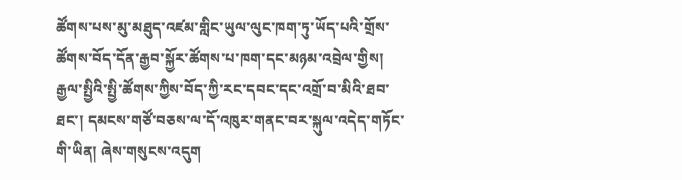ཚོགས་པས་མུ་མཐུད་འཛམ་གླིང་ཡུལ་ལུང་ཁག་ཏུ་ཡོད་པའི་གྲོས་ཚོགས་བོད་དོན་རྒྱབ་སྐྱོར་ཚོགས་པ་ཁག་དང་མཉམ་འབྲེལ་གྱིས། རྒྱལ་སྤྱིའི་སྤྱི་ཚོགས་ཀྱིས་བོད་ཀྱི་རང་དབང་དང་འགྲོ་བ་མིའི་ཐབ་ཐང་། དམངས་གཙོ་བཅས་ལ་དོ་འཁུར་གནང་བར་སྐུལ་འདེད་གཏོང་གི་ཡིན། ཞེས་གསུངས་འདུག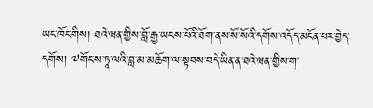ཡང་ཁོང་གིས། ཐའེ་ཝན་གྱིས་བློ་རྒྱ་ཡངས་པོའི་ཐོག་ནས་སོ་སོའི་དགོས་འདོད་མངོན་པར་བྱེད་དགོས། ༧གོང་ས་ཏཱ་ལའི་བླ་མ་མཆོག་ལ་སྟབས་བདེ་ཡིན་ན་ཐའེ་ཝན་གྱིས་ག་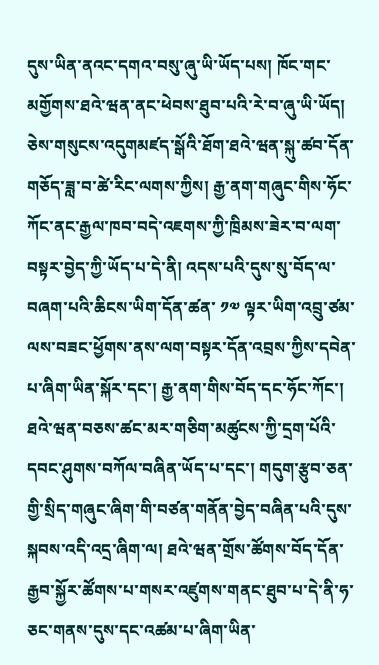དུས་ཡིན་ནའང་དགའ་བསུ་ཞུ་ཡི་ཡོད་པས། ཁོང་གང་མགྱོགས་ཐའེ་ཝན་ནང་ཕེབས་ཐུབ་པའི་རེ་བ་ཞུ་ཡི་ཡོད། ཅེས་གསུངས་འདུགམཛད་སྒོའི་ཐོག་ཐའེ་ཝན་སྐུ་ཚབ་དོན་གཅོད་ཟླ་བ་ཚེ་རིང་ལགས་ཀྱིས། རྒྱ་ནག་གཞུང་གིས་ཧོང་ཀོང་ནང་རྒྱལ་ཁབ་བདེ་འཇགས་ཀྱི་ཁྲིམས་ཟེར་བ་ལག་བསྟར་བྱེད་ཀྱི་ཡོད་པ་དེ་ནི། འདས་པའི་དུས་སུ་བོད་ལ་བཞག་པའི་ཆིངས་ཡིག་དོན་ཚན་ ༡༧ ལྟར་ཡིག་འབྲུ་ཙམ་ལས་བཟང་ཕྱོགས་ནས་ལག་བསྟར་དོན་འབྲས་ཀྱིས་དབེན་པ་ཞིག་ཡིན་སྐོར་དང་། རྒྱ་ནག་གིས་བོད་དང་ཧོང་ཀོང་། ཐའེ་ཝན་བཅས་ཚང་མར་གཅིག་མཚུངས་ཀྱི་དྲག་པོའི་དབང་ཤུགས་བཀོལ་བཞིན་ཡོད་པ་དང་། གདུག་རྩུབ་ཅན་གྱི་སྲིད་གཞུང་ཞིག་གི་བཙན་གནོན་བྱེད་བཞིན་པའི་དུས་སྐབས་འདི་འདྲ་ཞིག་ལ། ཐའེ་ཝན་གྲོས་ཚོགས་བོད་དོན་རྒྱབ་སྐྱོར་ཚོགས་པ་གསར་འཛུགས་གནང་ཐུབ་པ་དེ་ནི་ཧ་ཅང་གནས་དུས་དང་འཚམ་པ་ཞིག་ཡིན་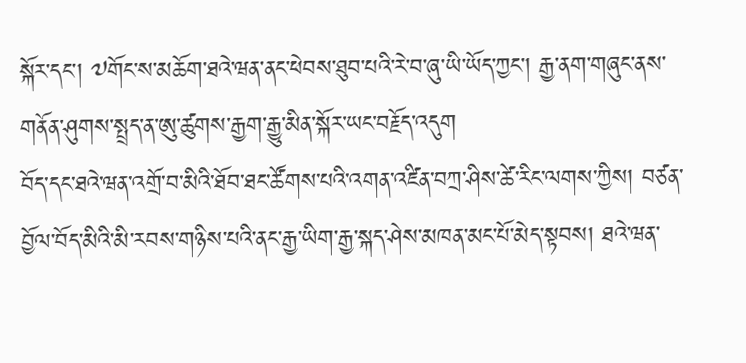སྐོར་དང་། ༧གོང་ས་མཆོག་ཐའེ་ཝན་ནང་ཕེབས་ཐུབ་པའི་རེ་བ་ཞུ་ཡི་ཡོད་ཀྱང་། རྒྱ་ནག་གཞུང་ནས་གནོན་ཤུགས་སྤྲད་ན་ཨུ་ཚུགས་རྒྱག་རྒྱུ་མིན་སྐོར་ཡང་བརྗོད་འདུག
བོད་དང་ཐའེ་ཝན་འགྲོ་བ་མིའི་ཐོབ་ཐང་ཚོགས་པའི་འགན་འཛིན་བཀྲ་ཤིས་ཚེ་རིང་ལགས་ཀྱིས། བཙན་བྱོལ་བོད་མིའི་མི་རབས་གཉིས་པའི་ནང་རྒྱ་ཡིག་རྒྱ་སྐད་ཤེས་མཁན་མང་པོ་མེད་སྟབས། ཐའེ་ཝན་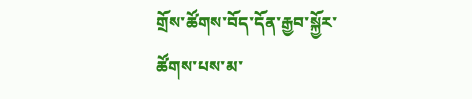གྲོས་ཚོགས་བོད་དོན་རྒྱབ་སྐྱོར་ཚོགས་པས་མ་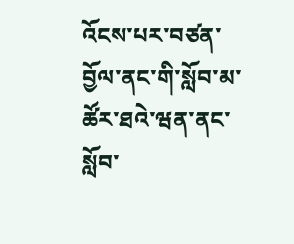འོངས་པར་བཙན་བྱོལ་ནང་གི་སློབ་མ་ཚོར་ཐའེ་ཝན་ནང་སློབ་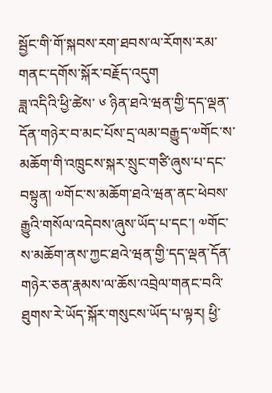སྦྱོང་གི་གོ་སྐབས་རག་ཐབས་ལ་རོགས་རམ་གནང་དགོས་སྐོར་བརྗོད་འདུག
ཟླ་འདིའི་ཕྱི་ཚེས་ ༦ ཉིན་ཐའེ་ཝན་གྱི་དད་ལྡན་དོན་གཉེར་བ་མང་པོས་དྲ་ལམ་བརྒྱུད་༧གོང་ས་མཆོག་གི་འཁྲུངས་སྐར་སྲུང་གཙི་ཞུས་པ་དང་བསྟུན། ༧གོང་ས་མཆོག་ཐའེ་ཝན་ནང་ཕེབས་རྒྱུའི་གསོལ་འདེབས་ཞུས་ཡོད་པ་དང་། ༧གོང་ས་མཆོག་ནས་ཀྱང་ཐའེ་ཝན་གྱི་དད་ལྡན་དོན་གཉེར་ཅན་རྣམས་ལ་ཆོས་འབྲེལ་གནང་བའི་ཐུགས་རེ་ཡོད་སྐོར་གསུངས་ཡོད་པ་ལྟར། ཕྱི་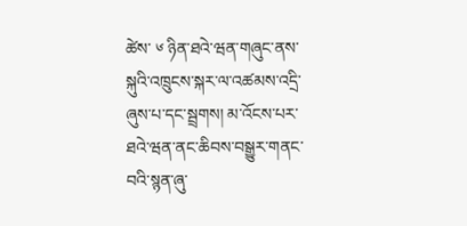ཚེས་ ༦ ཉིན་ཐའེ་ཝན་གཞུང་ནས་སྐུའི་འཁྲུངས་སྐར་ལ་འཚམས་འདྲི་ཞུས་པ་དང་སྦྲགས། མ་འོངས་པར་ཐའེ་ཝན་ནང་ཆིབས་བསྒྱུར་གནང་བའི་སྙན་ཞུ་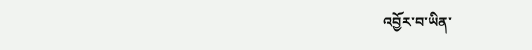འབྱོར་བ་ཡིན་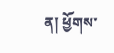ན། ཕྱོགས་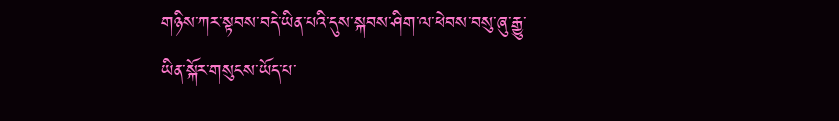གཉིས་ཀར་སྟབས་བདེ་ཡིན་པའི་དུས་སྐབས་ཤིག་ལ་ཕེབས་བསུ་ཞུ་རྒྱུ་ཡིན་སྐོར་གསུངས་ཡོད་པ་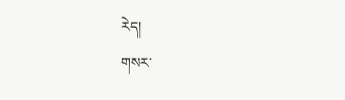རེད།
གསར་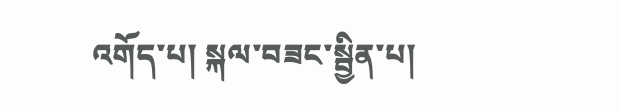འགོད་པ། སྐལ་བཟང་སྦྱིན་པ།